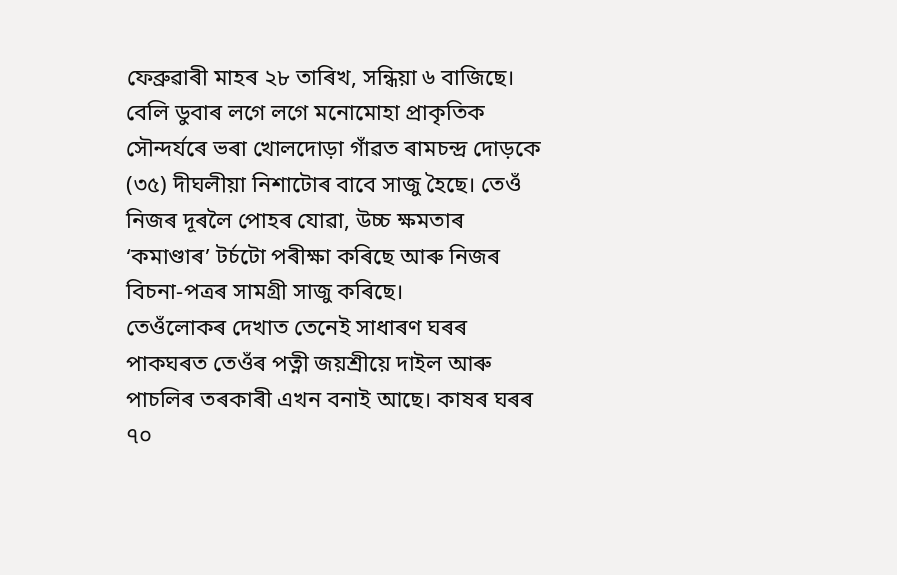ফেব্ৰুৱাৰী মাহৰ ২৮ তাৰিখ, সন্ধিয়া ৬ বাজিছে। বেলি ডুবাৰ লগে লগে মনোমোহা প্ৰাকৃতিক সৌন্দৰ্যৰে ভৰা খোলদোড়া গাঁৱত ৰামচন্দ্ৰ দোড়কে (৩৫) দীঘলীয়া নিশাটোৰ বাবে সাজু হৈছে। তেওঁ নিজৰ দূৰলৈ পোহৰ যোৱা, উচ্চ ক্ষমতাৰ ‘কমাণ্ডাৰ’ টৰ্চটো পৰীক্ষা কৰিছে আৰু নিজৰ বিচনা-পত্ৰৰ সামগ্ৰী সাজু কৰিছে।
তেওঁলোকৰ দেখাত তেনেই সাধাৰণ ঘৰৰ পাকঘৰত তেওঁৰ পত্নী জয়শ্ৰীয়ে দাইল আৰু পাচলিৰ তৰকাৰী এখন বনাই আছে। কাষৰ ঘৰৰ ৭০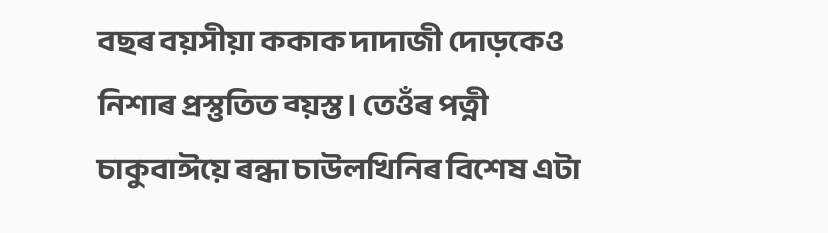বছৰ বয়সীয়া ককাক দাদাজী দোড়কেও নিশাৰ প্ৰস্তুতিত ব্য়স্ত। তেওঁৰ পত্নী চাকুবাঈয়ে ৰন্ধা চাউলখিনিৰ বিশেষ এটা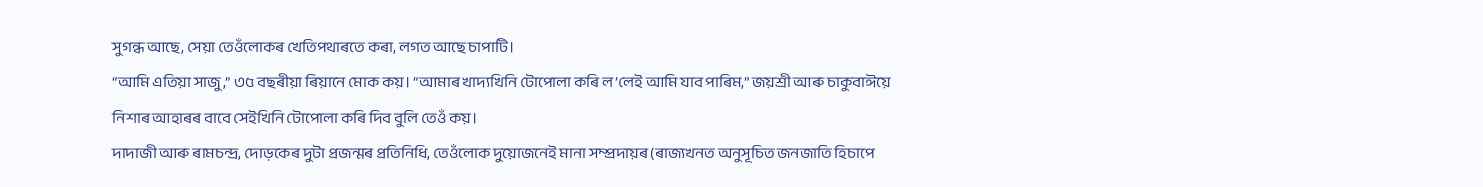সুগন্ধ আছে, সেয়া তেওঁলোকৰ খেতিপথাৰতে কৰা, লগত আছে চাপাটি।
“আমি এতিয়া সাজু,” ৩৫ বছৰীয়া ৰিয়ানে মোক কয়। “আমাৰ খাদ্যখিনি টোপোলা কৰি ল’লেই আমি যাব পাৰিম,” জয়শ্ৰী আৰু চাকুবাঈয়ে নিশাৰ আহাৰৰ বাবে সেইখিনি টোপোলা কৰি দিব বুলি তেওঁ কয়।
দাদাজী আৰু ৰামচন্দ্ৰ, দোড়কেৰ দুটা প্ৰজন্মৰ প্ৰতিনিধি, তেওঁলোক দুয়োজনেই মানা সম্প্ৰদায়ৰ (ৰাজ্যখনত অনুসূচিত জনজাতি হিচাপে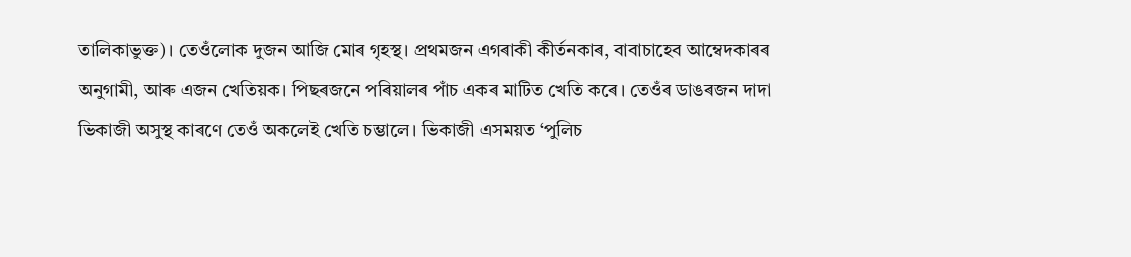তালিকাভুক্ত)। তেওঁলোক দুজন আজি মোৰ গৃহস্থ। প্ৰথমজন এগৰাকী কীৰ্তনকাৰ, বাবাচাহেব আম্বেদকাৰৰ অনুগামী, আৰু এজন খেতিয়ক। পিছৰজনে পৰিয়ালৰ পাঁচ একৰ মাটিত খেতি কৰে। তেওঁৰ ডাঙৰজন দাদা ভিকাজী অসুস্থ কাৰণে তেওঁ অকলেই খেতি চম্ভালে। ভিকাজী এসময়ত ‘পুলিচ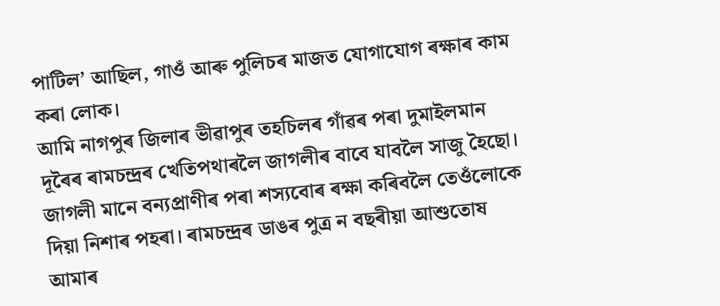পাটিল’ আছিল, গাওঁ আৰু পুলিচৰ মাজত যোগাযোগ ৰক্ষাৰ কাম কৰা লোক।
আমি নাগপুৰ জিলাৰ ভীৱাপুৰ তহচিলৰ গাঁৱৰ পৰা দুমাইলমান দূৰৈৰ ৰামচন্দ্ৰৰ খেতিপথাৰলৈ জাগলীৰ বাবে যাবলৈ সাজু হৈছো। জাগলী মানে বন্যপ্ৰাণীৰ পৰা শস্যবোৰ ৰক্ষা কৰিবলৈ তেওঁলোকে দিয়া নিশাৰ পহৰা। ৰামচন্দ্ৰৰ ডাঙৰ পুত্ৰ ন বছৰীয়া আশুতোষ আমাৰ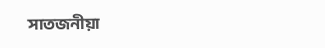সাতজনীয়া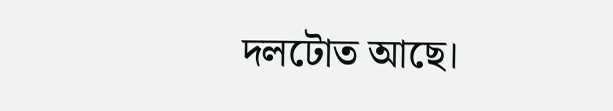দলটোত আছে।